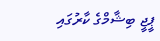ޕީޖީ ބިޝާމްގެ ކާރުގައި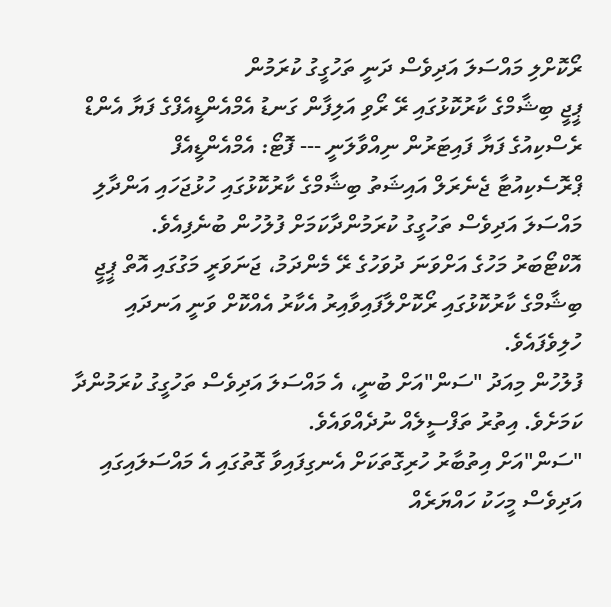ރޯކޮށްލި މައްސަލަ އަދިވެސް ދަނީ ތަހުގީގު ކުރަމުން
ޕީޖީ ބިޝާމްގެ ކާރުކޮޅުގައި ރޭ ރޯވި އަލިފާން ގަނޑު އެމްއެންޑީއެފްގެ ފަޔާ އެންޑް ރެސްކިއުގެ ފަޔާ ފައިޓަރުން ނިއްވާލަނީ --- ފޮޓޯ: އެމްއެންޑީއެފް
ޕްރޮސެކިއުޓާ ޖެނެރަލް އައިޝަތު ބިޝާމްގެ ކާރުކޮޅުގައި ހުޅުޖަހައި އަންދާލި މައްސަލަ އަދިވެސް ތަހުގީގު ކުރަމުންދާކަމަށް ފުލުހުން ބުނެފިއެވެ.
އޮކްޓޯބަރު މަހުގެ އަށްވަނަ ދުވަހުގެ ރޭ މެންދަމު، ޖަނަވަރީ މަގުގައި އޮތް ޕީޖީ ބިޝާމްގެ ކާރުކޮޅުގައި ރޯކޮށްލާފައިވާއިރު އެކާރު އެއްކޮށް ވަނީ އަނދައި ހުލިވެފައެވެ.
ފުލުހުން މިއަދު "ސަން"އަށް ބުނީ، އެ މައްސަލަ އަދިވެސް ތަހުގީގު ކުރަމުންދާ ކަމަށެވެ. އިތުރު ތަފްސީލެއް ނުދެއްވައެވެ.
"ސަން"އަށް އިތުބާރު ހުރިގޮތަކަށް އެނގިފައިވާ ގޮތުގައި އެ މައްސަލައިގައި އަދިވެސް މީހަކު ހައްޔަރެއް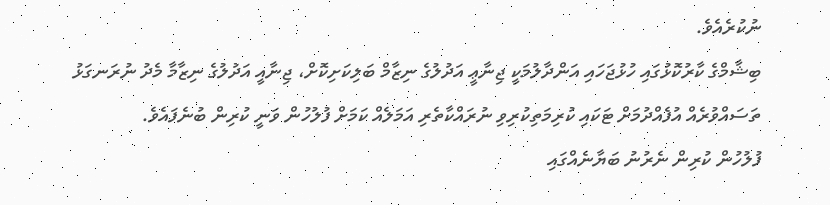ނުކުރެއެވެ.
ބިޝާމްގެ ކާރުކޮޅުގައި ހުޅުޖަހައި އަންދާލުމަކީ ޖިނާޢީ އަދުލުގެ ނިޒާމް ބަލިކަށިކޮށް، ޖިނާއީ އަދުލުގެ ނިޒާމާ މެދު ނުރަނގަޅު ތަސައްވުރެއް އުފެއްދުމަށް ޓަކައި ކުރިމަތިކުރިވި ނުރައްކާތެރި އަމަލެއް ކަމަށް ފުލުހުން ވަނީ ކުރިން ބުނެފައެވެ.
ފުލުހުން ކުރިން ނެރުނު ބަޔާނެއްގައި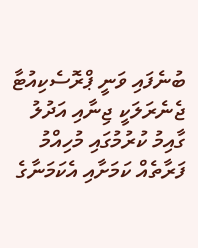ބުނެފައި ވަނީ ޕްރޮސެކިއުޓާ ޖެނެރަލަކީ ޖިނާއި އަދުލު ގާއިމު ކުރުމުގައި މުހިއްމު ފަރާތެއް ކަމަށާއި އެކަމަނާގެ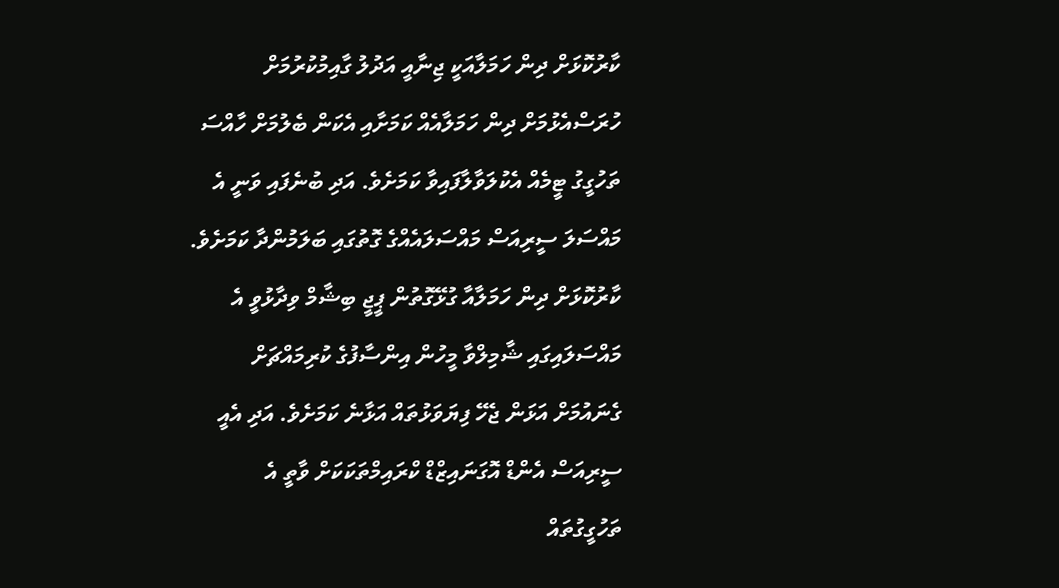ކާރުކޮޅަށް ދިން ހަމަލާއަކީ ޖިނާއީ އަދުލު ގާއިމުކުރުމަށް ހުރަސްއެޅުމަށް ދިން ހަމަލާއެއް ކަމަށާއި އެކަން ބެލުމަށް ހާއްސަ ތަހުގީގު ޓީމެއް އެކުލަވާލާފައިވާ ކަމަށެވެ. އަދި ބުނެފައި ވަނީ އެ މައްސަލަ ސީރިއަސް މައްސަލައެއްގެ ގޮތުގައި ބަލަމުންދާ ކަމަށެވެ.
ކާރުކޮޅަށް ދިން ހަމަލާއާ ގުޅޭގޮތުން ޕީޖީ ބިޝާމް ވިދާޅުވީ އެ މައްސަލައިގައި ޝާމިލްވާ މީހުން އިންސާފުގެ ކުރިމައްޗަށް ގެނައުމަށް އަޅަން ޖެހޭ ފިޔަވަޅުތައް އަޅާނެ ކަމަށެވެ. އަދި އެއީ ސީރިއަސް އެންޑް އޮގަނައިޒްޑް ކްރައިމްތަކަކަށް ވާތީ އެ ތަހުގީގުތައް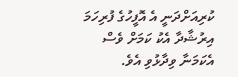ކުރިއަށްދަނީ އެ އޮފީހުގެ ފުރިހަމަ އިރުޝާދާ އެކު ކަމަށް ވެސް އެކަމަނާ ވިދާޅުވި އެވެ.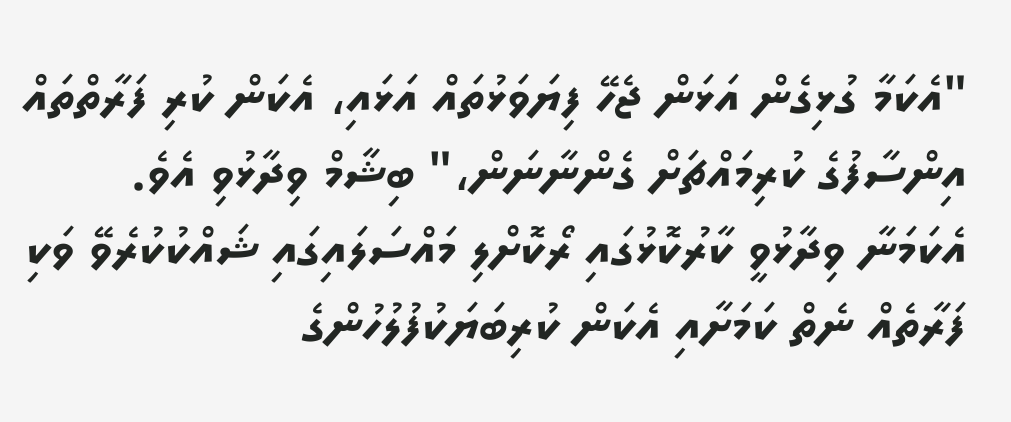"އެކަމާ ގުޅިގެން އަޅަން ޖެހޭ ފިޔަވަޅުތައް އަޅައި، އެކަން ކުރި ފަރާތްތައް އިންސާފުގެ ކުރިމައްޗަށް ގެންނާނަން،" ބިޝާމް ވިދާޅުވި އެވެ.
އެކަމަނާ ވިދާޅުވީ ކާރުކޮޅުގައި ރޯކޮށްލި މައްސަލައިގައި ޝައްކުކުރެވޭ ވަކި ފަރާތެއް ނެތް ކަމަށާއި އެކަން ކުރިބަޔަކުފުލުހުންގެ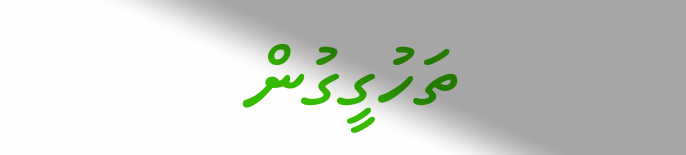ތަހުގީގުން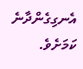އެނގިގެންދާނެ ކަމަށެވެ.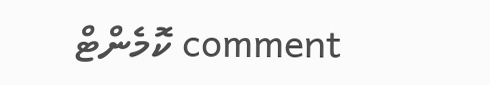comment ކޮމެންޓް